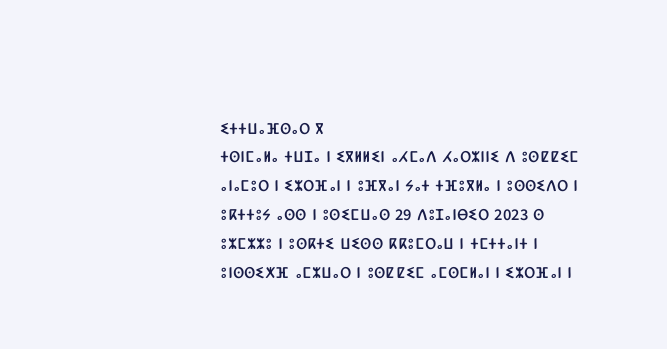ⵉⵜⵜⵡⴰⴼⵙⴰⵔ ⴳ
ⵜⵙⵏⵎⴰⵍⴰ ⵜⵡⵊⴰ ⵏ ⵉⴳⵍⵍⵉⵏ ⴰⵃⵎⴰⴷ ⵃⴰⵔⵣⵏⵏⵉ ⴷ ⵓⵙⵇⵇⵉⵎ ⴰⵏⴰⵎⵓⵔ ⵏ ⵉⵣⵔⴼⴰⵏ ⵏ ⵓⴼⴳⴰⵏ ⵢⴰⵜ ⵜⴼⵓⴳⵍⴰ ⵏ ⵓⵙⵙⵉⴷⵔ ⵏ ⵓⴽⵜⵜⵓⵢ ⴰⵙⵙ ⵏ ⵓⵙⵉⵎⵡⴰⵙ 29 ⴷⵓⵊⴰⵏⴱⵉⵔ 2023 ⵙ ⵓⵣⵎⵣⵣⵓ ⵏ ⵓⵙⴽⵜⵉ ⵡⵉⵙⵙ ⴽⴽⵓⵎⵔⴰⵡ ⵏ ⵜⵎⵜⵜⴰⵏⵜ ⵏ ⵓⵏⵙⵙⵉⵅⴼ ⴰⵎⵣⵡⴰⵔ ⵏ ⵓⵙⵇⵇⵉⵎ ⴰⵎⵙⵎⵍⴰⵏ ⵏ ⵉⵣⵔⴼⴰⵏ ⵏ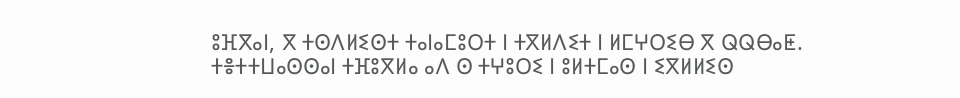ⵓⴼⴳⴰⵏ, ⴳ ⵜⵙⴷⵍⵉⵙⵜ ⵜⴰⵏⴰⵎⵓⵔⵜ ⵏ ⵜⴳⵍⴷⵉⵜ ⵏ ⵍⵎⵖⵔⵉⴱ ⴳ ⵕⵕⴱⴰⵟ.
ⵜⴻⵜⵜⵡⴰⵙⵙⴰⵏ ⵜⴼⵓⴳⵍⴰ ⴰⴷ ⵙ ⵜⵖⵓⵔⵉ ⵏ ⵓⵍⵜⵎⴰⵙ ⵏ ⵉⴳⵍⵍⵉⵙ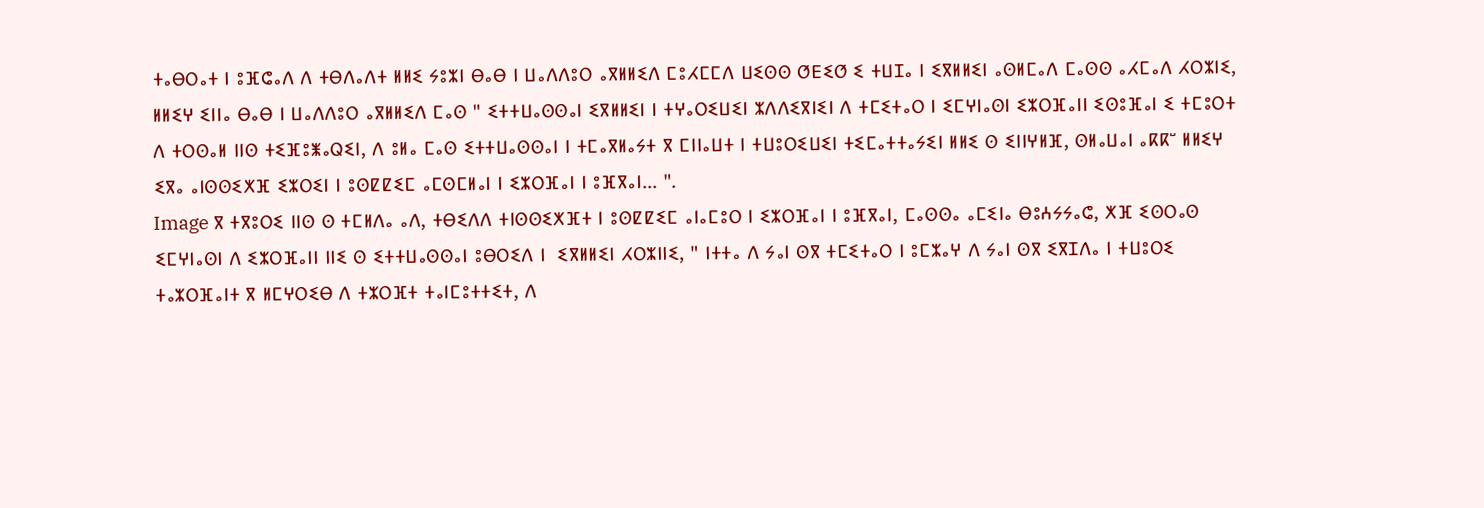ⵜⴰⴱⵔⴰⵜ ⵏ ⵓⴼⵛⴰⴷ ⴷ ⵜⴱⴷⴰⴷⵜ ⵍⵍⵉ ⵢⵓⵣⵏ ⴱⴰⴱ ⵏ ⵡⴰⴷⴷⵓⵔ ⴰⴳⵍⵍⵉⴷ ⵎⵓⵃⵎⵎⴷ ⵡⵉⵙⵙ ⵚⴹⵉⵚ ⵉ ⵜⵡⵊⴰ ⵏ ⵉⴳⵍⵍⵉⵏ ⴰⵙⵍⵎⴰⴷ ⵎⴰⵙⵙ ⴰⵃⵎⴰⴷ ⵃⵔⵣⵏⵉ, ⵍⵍⵉⵖ ⵉⵏⵏⴰ ⴱⴰⴱ ⵏ ⵡⴰⴷⴷⵓⵔ ⴰⴳⵍⵍⵉⴷ ⵎⴰⵙ " ⵉⵜⵜⵡⴰⵙⵙⴰⵏ ⵉⴳⵍⵍⵉⵏ ⵏ ⵜⵖⴰⵔⵉⵡⵉⵏ ⵣⴷⴷⵉⴳⵏⵉⵏ ⴷ ⵜⵎⵉⵜⴰⵔ ⵏ ⵉⵎⵖⵏⴰⵙⵏ ⵉⵣⵔⴼⴰⵏⵏ ⵉⵙⵓⴼⴰⵏ ⵉ ⵜⵎⵓⵔⵜ ⴷ ⵜⵔⵙⴰⵍ ⵏⵏⵙ ⵜⵉⴼⵓⵥⴰⵕⵉⵏ, ⴷ ⵓⵍⴰ ⵎⴰⵙ ⵉⵜⵜⵡⴰⵙⵙⴰⵏ ⵏ ⵜⵎⴰⴳⵍⴰⵢⵜ ⴳ ⵎⵏⵏⴰⵡⵜ ⵏ ⵜⵡⵓⵔⵉⵡⵉⵏ ⵜⵉⵎⴰⵜⵜⴰⵢⵉⵏ ⵍⵍⵉ ⵙ ⵉⵏⵏⵖⵍⴼ, ⵙⵍⴰⵡⴰⵏ ⴰⴽⴽⵯ ⵍⵍⵉⵖ ⵉⴳⴰ ⴰⵏⵙⵙⵉⵅⴼ ⵉⵣⵔⵉⵏ ⵏ ⵓⵙⵇⵇⵉⵎ ⴰⵎⵙⵎⵍⴰⵏ ⵏ ⵉⵣⵔⴼⴰⵏ ⵏ ⵓⴼⴳⴰⵏ... ".
Image ⴳ ⵜⴳⵓⵔⵉ ⵏⵏⵙ ⵙ ⵜⵎⵍⴷⴰ ⴰⴷ, ⵜⴱⵉⴷⴷ ⵜⵏⵙⵙⵉⵅⴼⵜ ⵏ ⵓⵙⵇⵇⵉⵎ ⴰⵏⴰⵎⵓⵔ ⵏ ⵉⵣⵔⴼⴰⵏ ⵏ ⵓⴼⴳⴰⵏ, ⵎⴰⵙⵙⴰ ⴰⵎⵉⵏⴰ ⴱⵓⵄⵢⵢⴰⵛ, ⵅⴼ ⵉⵙⵔⴰⵙ ⵉⵎⵖⵏⴰⵙⵏ ⴷ ⵉⵣⵔⴼⴰⵏⵏ ⵏⵏⵉ ⵙ ⵉⵜⵜⵡⴰⵙⵙⴰⵏ ⵓⴱⵔⵉⴷ ⵏ  ⵉⴳⵍⵍⵉⵏ ⵃⵔⵣⵏⵏⵉ, " ⵏⵜⵜⴰ ⴷ ⵢⴰⵏ ⵙⴳ ⵜⵎⵉⵜⴰⵔ ⵏ ⵓⵎⵣⴰⵖ ⴷ ⵢⴰⵏ ⵙⴳ ⵉⴳⵊⴷⴰ ⵏ ⵜⵡⵓⵔⵉ ⵜⴰⵣⵔⴼⴰⵏⵜ ⴳ ⵍⵎⵖⵔⵉⴱ ⴷ ⵜⵣⵔⴼⵜ ⵜⴰⵏⵎⵓⵜⵜⵉⵜ, ⴷ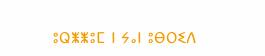ⵓⵕⵥⵥⵓⵎ ⵏ ⵢⴰⵏ ⵓⴱⵔⵉⴷ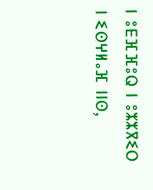ⵏ ⵓⴹⴼⴼⵓⵕ ⵏ ⵓⵣⵣⴳⵉⵔ ⵏ ⵉⵙⵖⵍⴰⴼ ⵏⵏⵙ,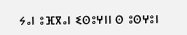ⵢⴰⵏ ⵓⴼⴳⴰⵏ ⵉⵙⵓⵖⵏⵏ ⵙ ⵓⵙⵖⵓⵏ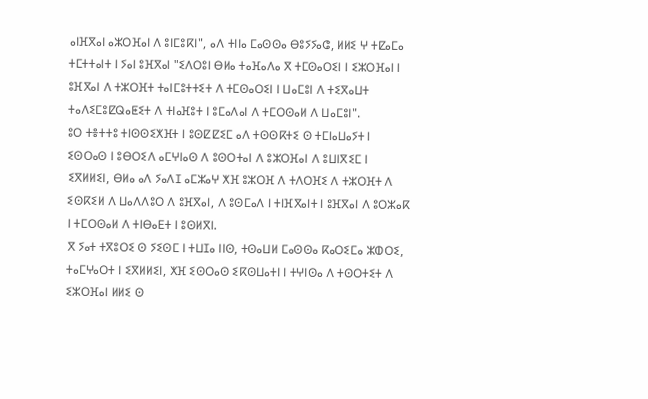ⴰⵏⴼⴳⴰⵏ ⴰⵣⵔⴼⴰⵏ ⴷ ⵓⵏⵎⵓⴽⵏ", ⴰⴷ ⵜⵏⵏⴰ ⵎⴰⵙⵙⴰ ⴱⵓⵢⵢⴰⵛ, ⵍⵍⵉ ⵖ ⵜⵇⴰⵎⴰ ⵜⵎⵜⵜⴰⵏⵜ ⵏ ⵢⴰⵏ ⵓⴼⴳⴰⵏ "ⵉⴷⵔⵓⵏ ⴱⵍⴰ ⵜⴰⴼⴰⴷⴰ ⴳ ⵜⵎⵙⴰⵔⵉⵏ ⵏ ⵉⵣⵔⴼⴰⵏ ⵏ ⵓⴼⴳⴰⵏ ⴷ ⵜⵣⵔⴼⵜ ⵜⴰⵏⵎⵓⵜⵜⵉⵜ ⴷ ⵜⵎⵙⴰⵔⵉⵏ ⵏ ⵡⴰⵎⵓⵏ ⴷ ⵜⵉⴳⴰⵡⵜ ⵜⴰⴷⵉⵎⵓⵇⵕⴰⵟⵉⵜ ⴷ ⵜⵏⴰⴼⵓⵜ ⵏ ⵓⵎⴰⴷⴰⵏ ⴷ ⵜⵎⵔⵙⴰⵍ ⴷ ⵡⴰⵎⵓⵏ".
ⵓⵔ ⵜⴻⵜⵜⵓ ⵜⵏⵙⵙⵉⵅⴼⵜ ⵏ ⵓⵙⵇⵇⵉⵎ ⴰⴷ ⵜⵙⵙⴽⵜⵉ ⵙ ⵜⵎⵏⴰⵡⴰⵢⵜ ⵏ ⵉⵙⵔⴰⵙ ⵏ ⵓⴱⵔⵉⴷ ⴰⵎⵖⵏⴰⵙ ⴷ ⵓⵙⵔⵜⴰⵏ ⴷ ⵓⵣⵔⴼⴰⵏ ⴷ ⵓⵡⵏⴳⵉⵎ ⵏ ⵉⴳⵍⵍⵉⵏ, ⴱⵍⴰ ⴰⴷ ⵢⴰⴷⵊ ⴰⵎⵣⴰⵖ ⵅⴼ ⵓⵣⵔⴼ ⴷ ⵜⴷⵔⴼⵉ ⴷ ⵜⵣⵔⴼⵜ ⴷ ⵉⵙⴽⵉⵍ ⴷ ⵡⴰⴷⴷⵓⵔ ⴷ ⵓⴼⴳⴰⵏ, ⴷ ⵓⵙⵎⴰⴷ ⵏ ⵜⵏⴼⴳⴰⵏⵜ ⵏ ⵓⴼⴳⴰⵏ ⴷ ⵓⵔⵣⴰⴽ ⵏ ⵜⵎⵔⵙⴰⵍ ⴷ ⵜⵏⴱⴰⴹⵜ ⵏ ⵓⵙⵍⴳⵏ.
ⴳ ⵢⴰⵜ ⵜⴳⵓⵔⵉ ⵙ ⵢⵉⵙⵎ ⵏ ⵜⵡⵊⴰ ⵏⵏⵙ, ⵜⵙⴰⵡⵍ ⵎⴰⵙⵙⴰ ⴽⴰⵔⵉⵎⴰ ⵣⵀⵔⵉ, ⵜⴰⵎⵖⴰⵔⵜ ⵏ ⵉⴳⵍⵍⵉⵏ, ⵅⴼ ⵉⵙⵔⴰⵙ ⵉⴽⵙⵡⴰⵜⵏ ⵏ ⵜⵖⵏⵙⴰ ⴷ ⵜⵙⵔⵜⵉⵜ ⴷ ⵉⵣⵔⴼⴰⵏ ⵍⵍⵉ ⵙ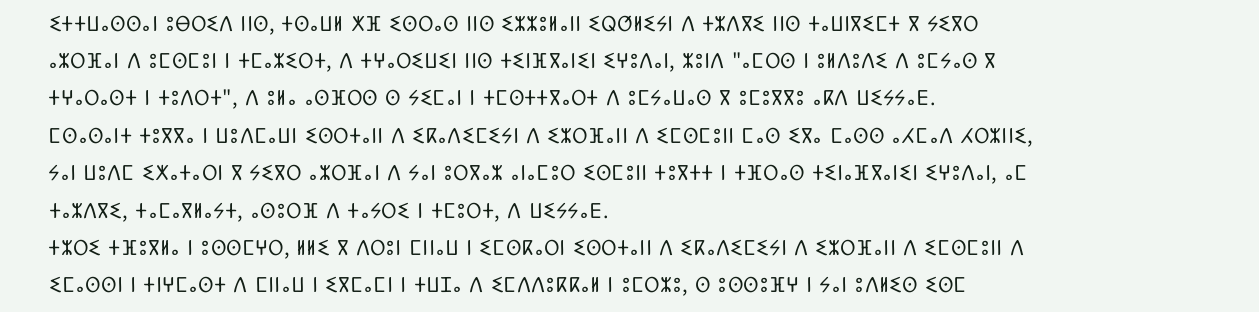ⵉⵜⵜⵡⴰⵙⵙⴰⵏ ⵓⴱⵔⵉⴷ ⵏⵏⵙ, ⵜⵙⴰⵡⵍ ⵅⴼ ⵉⵙⵔⴰⵙ ⵏⵏⵙ ⵉⵣⵣⵓⵍⴰⵏⵏ ⵉⵕⵚⵍⵉⵢⵏ ⴷ ⵜⵣⴷⴳⵉ ⵏⵏⵙ ⵜⴰⵡⵏⴳⵉⵎⵜ ⴳ ⵢⵉⴳⵔ ⴰⵣⵔⴼⴰⵏ ⴷ ⵓⵎⵙⵎⵓⵏ ⵏ ⵜⵎⴰⵣⵉⵔⵜ, ⴷ ⵜⵖⴰⵔⵉⵡⵉⵏ ⵏⵏⵙ ⵜⵉⵏⴼⴳⴰⵏⵉⵏ ⵉⵖⵓⴷⴰⵏ, ⵣⵓⵏⴷ "ⴰⵎⵔⵙ ⵏ ⵓⵍⴷⵓⴷⵉ ⴷ ⵓⵎⵢⴰⵙ ⴳ ⵜⵖⴰⵔⴰⵙⵜ ⵏ ⵜⵓⴷⵔⵜ", ⴷ ⵓⵍⴰ ⴰⵙⴼⵔⵙ ⵙ ⵢⵉⵎⴰⵏ ⵏ ⵜⵎⵙⵜⵜⴳⴰⵔⵜ ⴷ ⵓⵎⵢⴰⵡⴰⵙ ⴳ ⵓⵎⵓⴳⴳⵓ ⴰⴽⴷ ⵡⵉⵢⵢⴰⴹ.
ⵎⵙⴰⵙⴰⵏⵜ ⵜⵓⴳⴳⴰ ⵏ ⵡⵓⴷⵎⴰⵡⵏ ⵉⵙⵔⵜⴰⵏⵏ ⴷ ⵉⴽⴰⴷⵉⵎⵉⵢⵏ ⴷ ⵉⵣⵔⴼⴰⵏⵏ ⴷ ⵉⵎⵙⵎⵓⵏⵏ ⵎⴰⵙ ⵉⴳⴰ ⵎⴰⵙⵙ ⴰⵃⵎⴰⴷ ⵃⵔⵣⵏⵏⵉ, ⵢⴰⵏ ⵡⵓⴷⵎ ⵉⵅⴰⵜⴰⵔⵏ ⴳ ⵢⵉⴳⵔ ⴰⵣⵔⴼⴰⵏ ⴷ ⵢⴰⵏ ⵓⵔⴳⴰⵣ ⴰⵏⴰⵎⵓⵔ ⵉⵙⵎⵓⵏⵏ ⵜⵓⴳⵜⵜ ⵏ ⵜⴼⵔⴰⵙ ⵜⵉⵏⴰⴼⴳⴰⵏⵉⵏ ⵉⵖⵓⴷⴰⵏ, ⴰⵎ ⵜⴰⵣⴷⴳⵉ, ⵜⴰⵎⴰⴳⵍⴰⵢⵜ, ⴰⵙⵓⵔⴼ ⴷ ⵜⴰⵢⵔⵉ ⵏ ⵜⵎⵓⵔⵜ, ⴷ ⵡⵉⵢⵢⴰⴹ.
ⵜⵣⵔⵉ ⵜⴼⵓⴳⵍⴰ ⵏ ⵓⵙⵙⵎⵖⵔ, ⵍⵍⵉ ⴳ ⴷⵔⵓⵏ ⵎⵏⵏⴰⵡ ⵏ ⵉⵎⵙⴽⴰⵔⵏ ⵉⵙⵔⵜⴰⵏⵏ ⴷ ⵉⴽⴰⴷⵉⵎⵉⵢⵏ ⴷ ⵉⵣⵔⴼⴰⵏⵏ ⴷ ⵉⵎⵙⵎⵓⵏⵏ ⴷ ⵉⵎⴰⵙⵙⵏ ⵏ ⵜⵏⵖⵎⴰⵙⵜ ⴷ ⵎⵏⵏⴰⵡ ⵏ ⵉⴳⵎⴰⵎⵏ ⵏ ⵜⵡⵊⴰ ⴷ ⵉⵎⴷⴷⵓⴽⴽⴰⵍ ⵏ ⵓⵎⵔⵣⵓ, ⵙ ⵓⵙⵙⵓⴼⵖ ⵏ ⵢⴰⵏ ⵓⴷⵍⵉⵙ ⵉⵙⵎ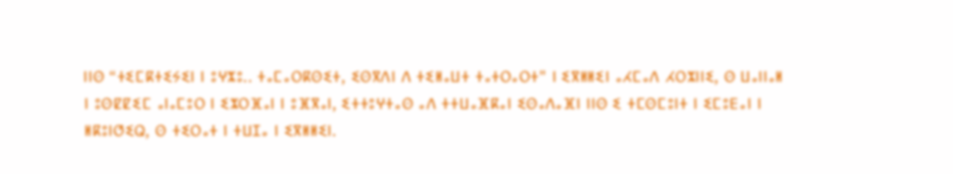ⵏⵏⵙ “ⵜⵉⵎⴽⵜⵉⵢⵉⵏ ⵏ ⵓⵖⵣⵓ.. ⵜⴰⵎⴰⵔⴽⵙⵉⵜ, ⵉⵙⴳⴷⵏ ⴷ ⵜⵉⵍⴰⵡⵜ ⵜⴰⵜⵔⴰⵔⵜ" ⵏ ⵉⴳⵍⵍⵉⵏ ⴰⵃⵎⴰⴷ ⵃⵔⵣⵏⵏⵉ, ⵙ ⵡⴰⵏⵏⴰⵍ ⵏ ⵓⵙⵇⵇⵉⵎ ⴰⵏⴰⵎⵓⵔ ⵏ ⵉⵣⵔⴼⴰⵏ ⵏ ⵓⴼⴳⴰⵏ, ⵉⵜⵜⵓⵖⵜⴰⵙ ⴰⴷ ⵜⵜⵡⴰⴼⴽⴰⵏ ⵉⵙⴰⴷⴰⴼⵏ ⵏⵏⵙ ⵉ ⵜⵎⵙⵎⵓⵏⵜ ⵏ ⵉⵎⵓⴹⴰⵏ ⵏ ⵍⴽⵓⵏⵚⵉⵕ, ⵙ ⵜⵉⵔⴰⵜ ⵏ ⵜⵡⵊⴰ ⵏ ⵉⴳⵍⵍⵉⵏ.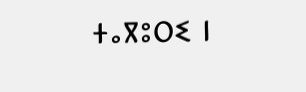ⵜⴰⴳⵓⵔⵉ ⵏ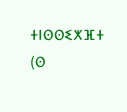ⵜⵏⵙⵙⵉⵅⴼⵜ (ⵙ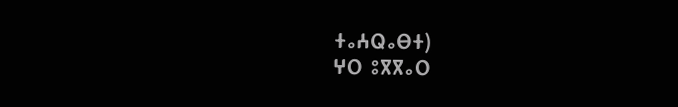ⵜⴰⵄⵕⴰⴱⵜ)
ⵖⵔ ⵓⴳⴳⴰⵔ